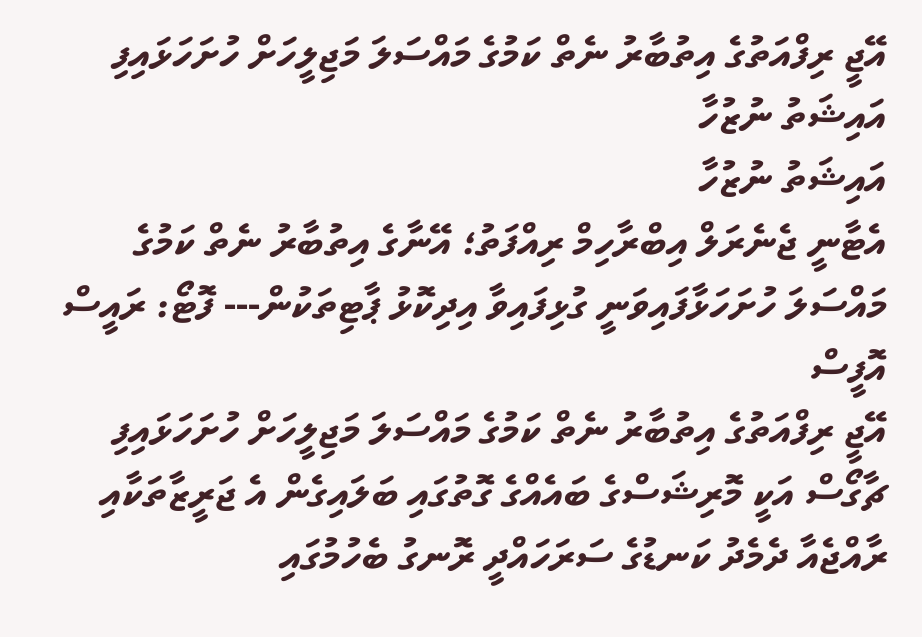އޭޖީ ރިފްއަތުގެ އިތުބާރު ނެތް ކަމުގެ މައްސަލަ މަޖިލީހަށް ހުށަހަޅައިފި
އައިޝަތު ނުޒުހާ
އައިޝަތު ނުޒުހާ
އެޓާނީ ޖެނެރަލް އިބްރާހިމް ރިއްފަތު؛ އޭނާގެ އިތުބާރު ނެތް ކަމުގެ މައްސަލަ ހުށަހަޅާފައިވަނީ ގުޅިފައިވާ އިދިކޮޅު ޕާޓިތަކުން--- ފޮޓޯ: ރައީސް އޮފީސް
އޭޖީ ރިފްއަތުގެ އިތުބާރު ނެތް ކަމުގެ މައްސަލަ މަޖިލީހަށް ހުށަހަޅައިފި
ޗާގޯސް އަކީ މޮރިޝަސްގެ ބައެއްގެ ގޮތުގައި ބަލައިގެން އެ ޖަރީޒާތަކާއި ރާއްޖެއާ ދެމެދު ކަނޑުގެ ސަރަހައްދީ ރޮނގު ބެހުމުގައި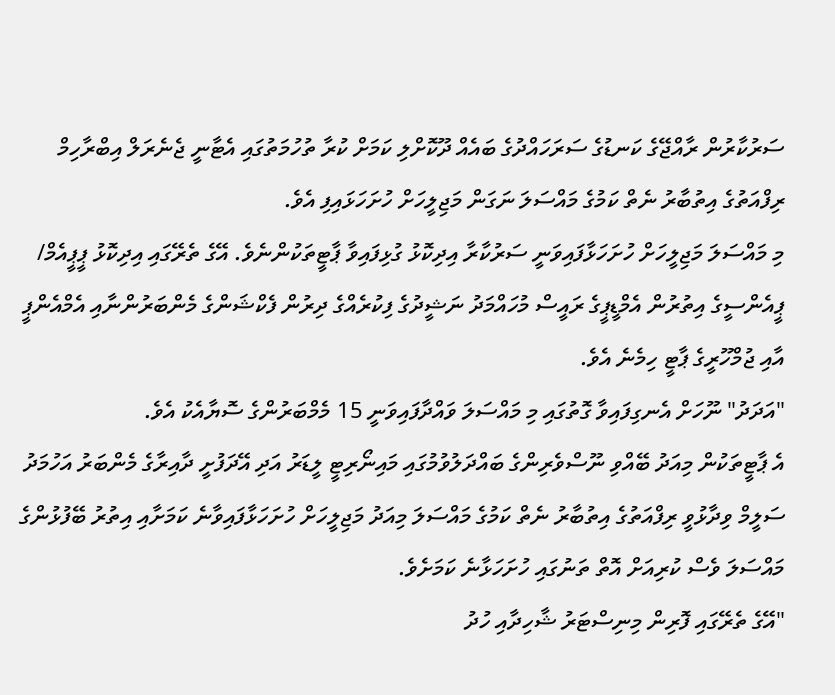ސަރުކާރުން ރާއްޖޭގެ ކަނޑުގެ ސަރަހައްދުގެ ބައެއް ދޫކޮށްލި ކަމަށް ކުރާ ތުހުމަތުގައި އެޓާނީ ޖެނެރަލް އިބްރާހިމް ރިފްއަތުގެ އިތުބާރު ނެތް ކަމުގެ މައްސަލަ ނަގަން މަޖިލީހަށް ހުށަހަޅައިފި އެވެ.
މި މައްސަލަ މަޖިލީހަށް ހުށަހަޅާފައިވަނީ ސަރުކާރާ އިދިކޮޅު ގުޅިފައިވާ ޕާޓީތަކުންނެވެ. އޭގެ ތެރޭގައި އިދިކޮޅު ޕީޕީއެމް/ ޕީއެންސީގެ އިތުރުން އެމްޑީޕީގެ ރައީސް މުހައްމަދު ނަޝީދުގެ ފިކުރެއްގެ ދިރުން ފެކްޝަންގެ މެންބަރުންނާއި އެމްއެންޕީ އާއި ޖުމްހޫރީގެ ޕާޓީ ހިމެނެ އެވެ.
"އަދަދު" ނޫހަށް އެނގިފައިވާ ގޮތުގައި މި މައްސަލަ ވައްދާފައިވަނީ 15 މެމްބަރުންގެ ސޮޔާއެކު އެވެ.
އެ ޕާޓީތަކުން މިއަދު ބޭއްވި ނޫސްވެރިންގެ ބައްދަލުވުމުގައި މައިނޯރިޓީ ލީޑަރު އަދި އޭދަފުށީ ދާއިރާގެ މެންބަރު އަހުމަދު ސަލީމް ވިދާޅުވީ ރިފްއަތުގެ އިތުބާރު ނެތް ކަމުގެ މައްސަލަ މިއަދު މަޖިލީހަށް ހުށަހަޅާފައިވާނެ ކަމަށާއި އިތުރު ބޭފުޅުންގެ މައްސަލަ ވެސް ކުރިއަށް އޮތް ތަނުގައި ހުށަހަޅާނެ ކަމަށެވެ.
"އޭގެ ތެރޭގައި ފޮރިން މިނިސްޓަރު ޝާހިދާއި ހުދު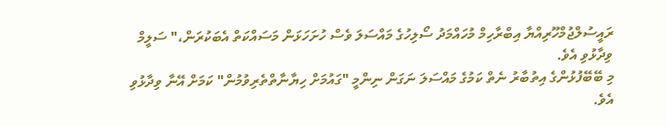ރައީސުލްޖުމްހޫރިއްޔާ އިބްރާހިމް މުހައްމަދު ސޯލިހުގެ މައްސަލަ ވެސް ހުށަހަޅަން މަސައްކަތް އެބަކުރަން،" ސަލީމް ވިދާޅުވި އެވެ.
މި ބޭބޭފުޅުންގެ އިތުބާރު ނެތް ކަމުގެ މައްސަލަ ނަގަން ނިންމީ "ގައުމަށް ހިޔާނާތްތެރިވުމުން" ކަމަށް އޭނާ ވިދާޅުވި އެވެ.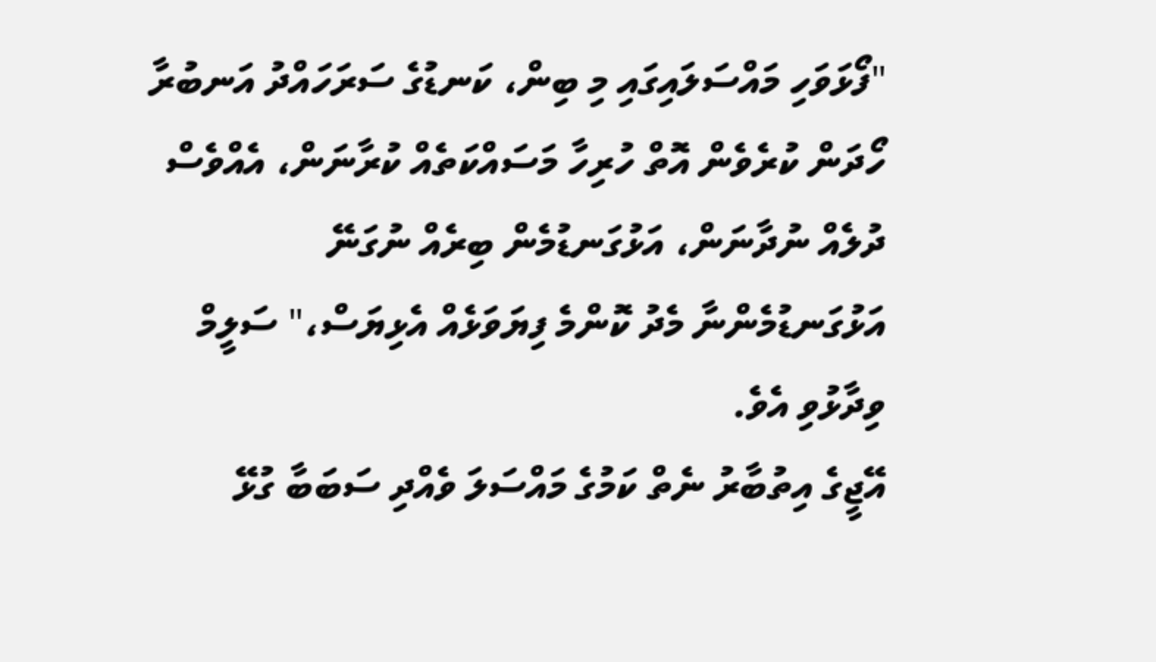"ފޯޅަވަހި މައްސަލައިގައި މި ބިން، ކަނޑުގެ ސަރަހައްދު އަނބުރާ ހޯދަން ކުރެވެން އޮތް ހުރިހާ މަސައްކަތެއް ކުރާނަން، އެއްވެސް ދުލެއް ނުދާނަން، އަޅުގަނޑުމެން ބިރެއް ނުގަނޭ އަޅުގަނޑުމެންނާ މެދު ކޮންމެ ފިޔަވަޅެއް އެޅިޔަސް،" ސަލީމް ވިދާޅުވި އެވެ.
އޭޖީގެ އިތުބާރު ނެތް ކަމުގެ މައްސަލަ ވެއްދި ސަބަބާ ގުޅޭ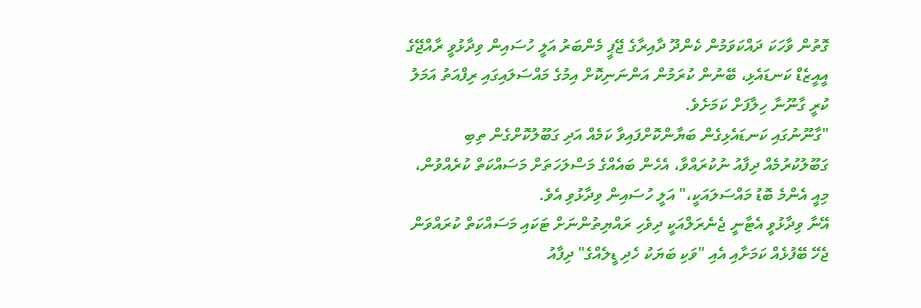ގޮތުން ވާހަކަ ދައްކަވަމުން ކެންދޫ ދާއިރާގެ ޖޭޕީ މެންބަރު އަލީ ހުސައިން ވިދާޅުވީ ރާއްޖޭގެ އީއީޒެޑް ކަނޑައެޅި، ބޭނުން ކުރަމުން އަންނަނިކޮށް އިމުގެ މައްސަލައިގައި ރިފްއަތު އަމަލު ކުރީ ގާނޫނާ ހިލާފަށް ކަމަށެވެ.
"ގާނޫނުގައި ކަނޑައެޅިގެން ބަޔާންކޮށްފައިވާ ކަމެއް އަދި ގަބޫލުކޮށްގެން ތިބި ގަބޫލުކުރުމެއް ދިފާއު ނުކުރައްވާ، އެހެން ބައެއްގެ މަސްލަހަތަށް މަސައްކަތް ކުރެއްވުން، މިއީ އެންމެ ބޮޑު މައްސަލައަކީ،" އަލީ ހުސައިން ވިދާޅުވި އެވެ.
އޭނާ ވިދާޅުވީ އެޓާނީ ޖެނެރަލްއަކީ ދިވެހި ރައްޔިތުންނަށް ޓަކައި މަސައްކަތް ކުރައްވަން ޖެހޭ ބޭފުޅެއް ކަމަށާއި އެއި "ވަކި ބަޔަކު ހެދި ޑީލެއްގެ" ދިފާއު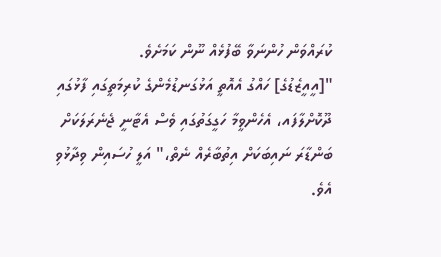ކުރައްވަން ހުންނަވާ ބޭފުޅެއް ނޫން ކަމަށެވެ.
"[އީއީޒެޑުގެ] ހައްގު އެއޮތީ އަޅުގަނޑުމެންގެ ކުރިމަތީގައި ފާޅުގައި ދޫކޮށްލާފައ، އެހެންވީމާ ހަގީގަތުގައި ވެސް އެޓާނީ ޖެނެރަލަކަށް ބަންޑާރަ ނައިބަކަށް އިތުބާރެއް ނެތް،" އަލީ ހުސައިން ވިދާޅުވި އެވެ.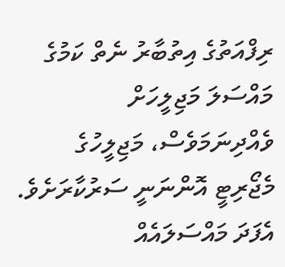ރިފްއަތުގެ އިތުބާރު ނެތް ކަމުގެ މައްސަލަ މަޖިލީހަށް ވެއްދިނަމަވެސް، މަޖިލީހުގެ މެޖޯރިޓީ އޮންނަނީ ސަރުކާރަށެވެ. އެފަދަ މައްސަލައެއް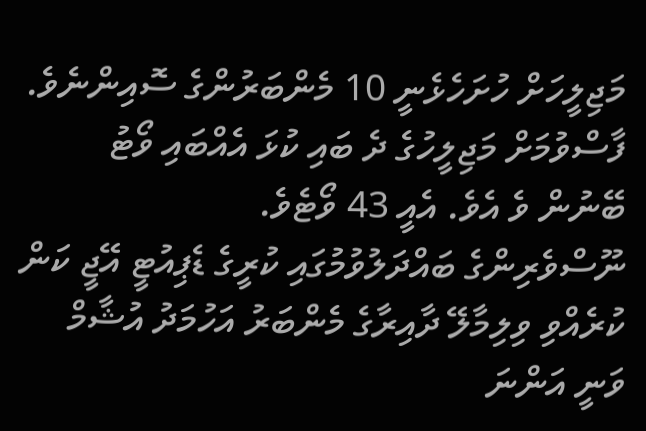މަޖިލީހަށް ހުށަހެޅެނީ 10 މެންބަރުންގެ ސޮއިންނެވެ. ފާސްވުމަށް މަޖިލީހުގެ ދެ ބައި ކުޅަ އެއްބައި ވޯޓު ބޭނުން ވެ އެވެ. އެއީ 43 ވޯޓެވެ.
ނޫސްވެރިންގެ ބައްދަލުވުމުގައި ކުރީގެ ޑެޕިއުޓީ އޭޖީ ކަން ކުރެއްވި ވިލިމާލޭ ދާއިރާގެ މެންބަރު އަހުމަދު އުޝާމް ވަނީ އަންނަ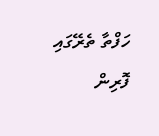ހަފްތާ ތެރޭގައި ފޮރިން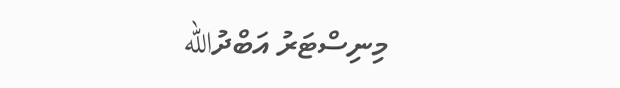މިނިސްޓަރު އަބްދުالله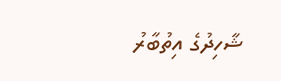ޝާހިދުގެ އިތުބާރު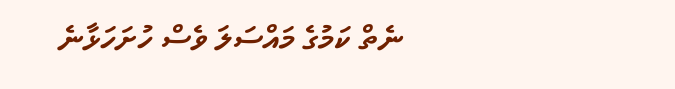ނެތް ކަމުގެ މައްސަލަ ވެސް ހުށަހަޅާނެ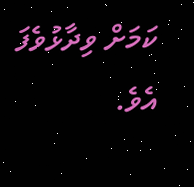ކަމަށް ވިދާޅުވެފަ އެވެ.